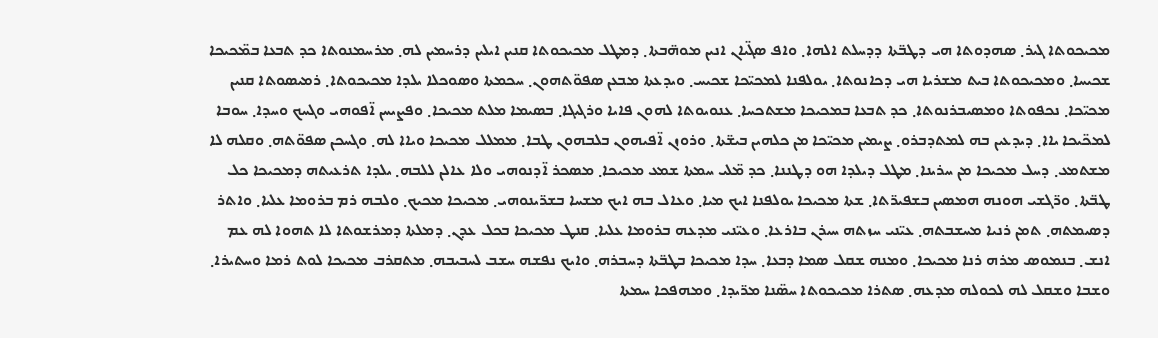ܡܟܝܟܘܬܐ ܓܝܪ܂ ܣܗܕܘܬܐ ܗܝ ܕܛܒ̈ܬܐ ܕܕܚܠܬ ܐܠܗܐ܂ ܘܐܦ ܣܓ̈ܝܐܢ ܐܢܝܢ ܡܘܗ̈ܒܬܐ܂ ܕܡܛܠ ܡܟܝܟܘܬܐ ܩܢܝܢ ܐܝܠܝܢ ܕܪܚܡܝܢ ܠܗ܂ ܡܪܚܡܢܘܬܐ ܟܕ ܬܒܥܐ ܒܡ̈ܟܝܟܐ ܫܟܝܚܐ܂ ܘܡܟܝܟܘܬܐ ܒܝܬ ܡܫܪܝܐ ܗܝ ܕܟܐܢܘܬܐ܂ ܝܘܠܦܢܐ ܠܡܟܝ̈ܟܐ ܫܟܝܚ܂ ܘܝܕܥܬܐ ܡܒܥܢ ܣܦܘ̈ܬܗܘܢ܂ ܚܟܡܬܐ ܘܣܘܟܠܐ ܝܠܕܐ ܡܟܝܟܘܬܐ܂ ܪܡܝܣܘܬܐ ܩܢܝܢ ܡܟܝ̈ܟܐ܂ ܢܟܦܘܬܐ ܘܡܣܝܒܪܢܘܬܐ܂ ܟܕ ܬܒܥܐ ܒܡܟܝܟܐ ܡܫܬܟܚܐ܂ ܥܢܘܝܘܬܐ ܠܗܘܢ ܦܐܝܐ ܘܪܓܝܓܐ܂ ܒܣܝܡܐ ܡܠܬ ܡܟܝܟܐ܂ ܘܦܨܝܚܢ ܐ̈ܦܘܗܝ ܘܓܚܟ ܘܚܕܐ܂ ܚܘܒܐ ܠܡܟ̈ܝܟܐ ܝܐܐ܂ ܕܝܕܥܝܢ ܒܗ ܠܡܬܕܒܪܘ܂ ܨܝܡܝܢ ܡܟܝ̈ܟܐ ܡܢ ܟܠܗܝܢ ܒܝܫ̈ܬܐ܂ ܘܪܘܙܢ ܐ̈ܦܝܗܘܢ ܒܠܒܗܘܢ ܛܒܐ܂ ܡܡܠܠ ܡܟܝܟܐ ܘܝܐܐ ܠܗ܂ ܘܓܚܟܢ ܣܦܘ̈ܬܗ܂ ܘܩܠܗ ܠܐ ܡܫܬܡܥ܂ ܕܚܠ ܡܟܝܟܐ ܡܢ ܚܪܝܢܐ܂ ܡܛܠ ܕܝܠܕܐ ܗܘ ܕܛܢܢܐ܂ ܟܕ ܡ̈ܠܝ ܚܡܬܐ ܫܡܥ ܡܟܝܟܐ܂ ܡܣܟܪ ܐ̈ܕܢܘܗܝ ܘܠܐ ܥܐܠܢ ܠܠܒܗ܂ ܝܠܕܐ ܬܪܥܝܬܗ ܕܡܟܝܟܐ ܟܠ ܛܒ̈ܬܐ܂ ܘܪ̈ܓܫܝ ܗܘܢܗ ܗܡܣܝܢ ܒܫܦܝܪ̈ܬܐ܂ ܫܬܐ ܡܟܝܟܐ ܝܘܠܦܢܐ ܐܝܟ ܡܝܐ܂ ܘܥܐܠ ܒܗ ܐܝܟ ܡܫܚܐ ܒܫܪ̈ܝܢܘܗܝ܂ ܡܟܝܟܐ ܡܟܝܟ܂ ܘܠܒܗ ܪܡ ܒܪܘܡܐ ܥܠܝܐ܂ ܘܐܬܪ ܕܣܝܡܬܗ܂ ܬܡܢ ܪܢܝܐ ܡܚܫܒܬܗ܂ ܥܝ̈ܢܝ ܚܙܬܗ ܚܝܪܢ ܒܐܪܥܐ܂ ܘܥܝ̈ܢܝ ܡܕܥܗ ܒܪܘܡܐ ܥܠܝܐ܂ ܩܢܛ ܡܟܝܟܐ ܒܟܠ ܥܕܢ܂ ܕܡܠܬܐ ܕܡܪܫܘܬܐ ܠܐ ܬܗܘܐ ܠܗ ܥܡ ܐܢܫ܂ ܒܢܡܘܣ ܡܪܗ ܪܢܐ ܡܟܝܟܐ܂ ܘܡܢܗ ܫܩܠ ܣܡܐ ܕܒܥܐ܂ ܚܕܐ ܡܟܝܟܐ ܒܛܒ̈ܬܐ ܕܚܒܪܗ܂ ܘܐܝܟ ܢܦܫܗ ܚܫܒ ܠܚܒܝܒܗ܂ ܡܬܩܪܒ ܡܟܝܟܐ ܠܘܬ ܪܡܐ ܘܚܬܝܪܐ܂ ܘܫܒܐ ܘܫܩܠ ܠܗ ܠܟܘܠܗ ܡܕܥܗ܂ ܣܬܪܐ ܡܟܝܟܘܬܐ ܚܣ̈ܢܐ ܡܪ̈ܝܕܐ܂ ܘܡܗܦܟܐ ܚܡܬܐ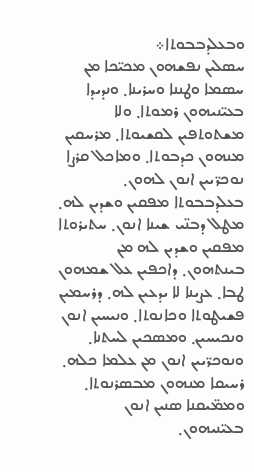ܘܒܥܠܕܒܒܘܬܐ܀
ܚܣܠܝܢ ܢܦܫܗܘܢ ܡܟܝ̈ܟܐ ܡܢ ܚܣܡܐ ܘܛܢܢܐ ܘܚܪܝܢܐ܂ ܘܢܕܝܕܐ ܒܥܝ̈ܢܝܗܘܢ ܪܡܘܬܐ܂ ܘܠܐ ܡܫܬܘܬܦܝܢ ܠܩܫܝܘܬܐ܂ ܡܪܚܩܝܢ ܡܢܗܘܢ ܟܕܒܘܬܐ܂ ܘܡܐܟܠ ܩܪܨܐ ܢܘܟܪ̈ܝܝܢ ܐܢܘܢ ܠܗܘܢ܂ ܒܥܠܕܒܒܘܬܐ ܡܦܩܝܢ ܘܫܕܝܢ ܠܗ܂ ܡܛܠ ܕܒܢ̈ܝ ܫܝܢܐ ܐܢܘܢ܂ ܚܬܝܪܘܬܐ ܡܦܩܝܢ ܘܫܕܝܢ ܠܗ ܡܢ ܒܝܢܬܗܘܢ܂ ܕܐܟܦܝܢ ܥܠ ܫܡܗܘܢ ܛܒܐ܂ ܥܨܝܢܐ ܠܐ ܝܕܥܝܢ ܠܗ܂ ܕܪܚܡܝܢ ܦܫܝܛܘܬܐ ܘܟܐܢܘܬܐ܂ ܘܢܝܚܝܢ ܐܢܘܢ ܘܢܟܝܚܝܢ܂ ܘܡܣܟܝܢ ܠܚܬܢܐ܂ ܘܢܘܟܪ̈ܝܝܢ ܐܢܘܢ ܡܢ ܥܠܡܐ ܟܠܗ܂ ܪܚܝܩܐ ܡܢܗܘܢ ܡܒܣܪܢܘܬܐ܂ ܘܡܡ̈ܝܩܢܐ ܣܢܝܢ ܐܢܘܢ ܒܥܝ̈ܢܝܗܘܢ܂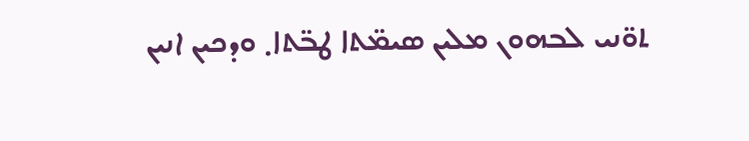ܬܘ̈ܢܝ ܠܒܗܘܢ ܡܠܝܢ ܣܝܡ̈ܬܐ ܛܒ̈ܬܐ܂ ܘܕܟܝܢ ܐܢܝܢ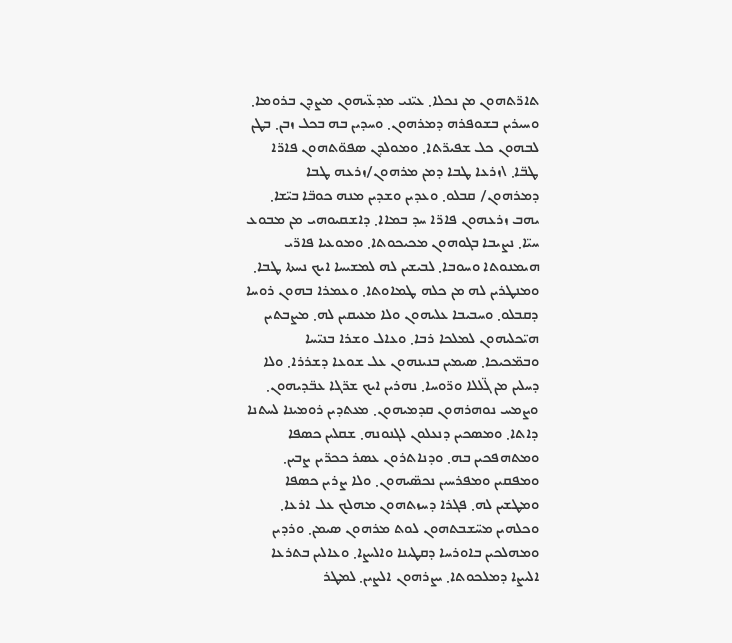ܬܐܪ̈ܬܗܘܢ ܡܢ ܢܟܠܐ܂ ܥܝ̈ܢܝ ܡܕܥ̈ܝܗܘܢ ܡܨܕܢ ܒܪܘܡܐ܂ ܘܚܝܪܝܢ ܒܫܘܦܪܗ ܕܡܪܗܘܢ܂ ܘܚܕܝܢ ܒܗ ܒܟܠ ܙܒܢ܂ ܒܛܢ ܠܒܗܘܢ ܟܠ ܫܦܝܪ̈ܬܐ܂ ܘܡܘܠܕܢ ܣܦܘ̈ܬܗܘܢ ܦܐܪ̈ܐ ܛܒ̈ܐ܂ \ܙܪܥܐ ܛܒܐ ܕܡܢ ܡܪܗܘܢ/ܙܪܥܗ ܛܒܐ ܕܡܪܗܘܢ/ ܩܒܠܘ܂ ܘܥܕܝܢ ܘܫܕܝܢ ܡܢܗ ܟܘܒ̈ܐ ܒܝ̈ܫܐ܂ ܝܗܒ ܙܪܥܗܘܢ ܦܐܪ̈ܐ ܚܕ ܒܡܐܐ܂ ܕܐܫܩܝܘܗܝ ܡܢ ܡܒܘܥ ܚܝ̈ܐ܂ ܢܨܝܒܐ ܒܓܘܗܘܢ ܡܟܝܟܘܬܐ܂ ܘܡܘܥܝܐ ܦܐܪ̈ܝ ܗܝܡܢܘܬܐ ܘܚܘܒܐ܂ ܠܒܝܫܝܢ ܠܗ ܠܡܫܝܚܐ ܐܝܟ ܢܚܬܐ ܛܒܐ܂ ܘܡܢܛܪܝܢ ܠܗ ܡܢ ܟܠܗ ܛܡܐܘܬܐ܂ ܘܥܡܪܐ ܒܗܘܢ ܪܘܚܐ ܕܩܒܠܘ܂ ܘܚܒܝܒܐ ܥܠܝܗܘܢ ܘܠܐ ܡܥܝܩܝܢ ܠܗ܂ ܡܨܒܬܝܢ ܗܝ̈ܟܠܝܗܘܢ ܠܡܠܟܐ ܪܒܐ܂ ܘܥܐܠ ܘܫܪܐ ܒܢܝ̈ܚܐ ܘܒܡ̈ܟܝܟܐ܂ ܣܝܡܝܢ ܒܢܝܢܗܘܢ ܥܠ ܫܘܥܐ ܕܫܪܪܐ܂ ܘܠܐ ܕܚܠܝܢ ܡܢ ܓ̈ܠܠܐ ܘܪ̈ܘܚܐ܂ ܢܗܪܝܢ ܐܝܟ ܫܪ̈ܓܐ ܥܒ̈ܕܝܗܘܢ܂ ܘܨܡܚ ܢܘܗܪܗܘܢ ܩܕܡܝܗܘܢ܂ ܡܥܬܕܝܢ ܪܘܡܝܢܐ ܠܚܬܢܐ ܕܐܬܐ܂ ܘܡܣܟܝܢ ܕܢܥܠܘܢ ܠܓܢܘܢܗ܂ ܫܩܠܝܢ ܟܣܦܐ ܘܡܬܗܦܟܝܢ ܒܗ܂ ܘܕܢܐܬܪܘܢ ܥܣܪ ܟܟܪ̈ܝܢ ܨܒܝܢ܂ ܘܡܦܩܝܢ ܘܡܦܪܚܝܢ ܢܟܣ̈ܝܗܘܢ܂ ܘܠܐ ܨܪܝܢ ܟܣܦܐ ܘܡܛܫܝܢ ܠܗ܂ ܦܓܪܐ ܕܚܙܬܗܘܢ ܡܗܠܟ ܥܠ ܐܪܥܐ܂ ܘܟܠܗܝܢ ܡܚ̈ܫܒܬܗܘܢ ܠܘܬ ܡܪܗܘܢ ܣܝܡܢ܂ ܘܪܕܝܢ ܘܡܗܠܟܝܢ ܒܐܘܪܚܐ ܕܩܛܝܢܐ ܘܐܠܝܨܐ܂ ܘܥܐܠܝܢ ܒܬܪܥܐ ܐܠܝܨܐ ܕܡܠܟܘܬܐ܂ ܝܨܪܗܘܢ ܐܠܨܝܢ܂ ܠܡܛܪ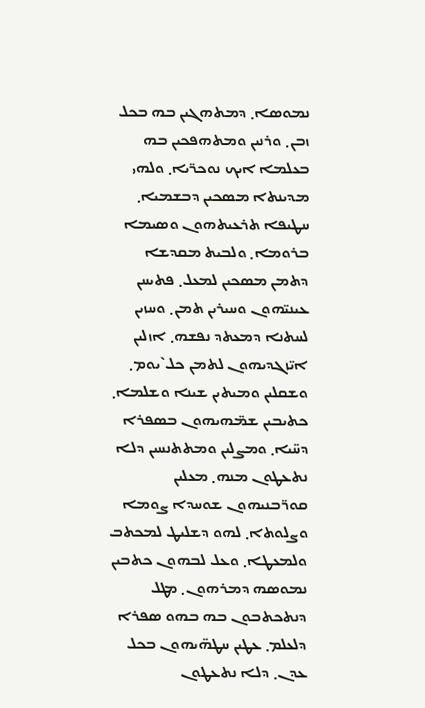ܢܡܘܣܐ܂ ܕܡܬܗܓܝܢ ܒܗ ܒܟܠ ܙܒܢ܂ ܘܪܢܝܢ ܘܡܬܗܦܟܝܢ ܒܗ ܒܥܠܡܐ ܐܝܟ ܢܘܟܪ̈ܝܐ܂ ܘܠܗܝ ܡܕܝܢܬܐ ܡܣܟܝܢ ܕܒܫܡܝܐ܂ ܚܛܝܦܐ ܬܪܥܝܬܗܘܢ ܘܣܝܡܐ ܒܪܘܡܐ܂ ܘܠܒܝܬ ܡܩܕܫܐ ܕܬܡܢ ܡܣܟܝܢ ܠܡܥܠ܂ ܦܬܝܚܢ ܥܝܢܝ̈ܗܘܢ ܘܚܝܪܝܢ ܬܡܢ܂ ܘܚܙܝܢ ܠܚܬܢܐ ܕܡܥܬܕ ܢܦܫܗ܂ ܐܙܠܝܢ ܐܝ̈ܙܓܕܝܗܘܢ ܠܬܡܢ ܟܠ`ܝܘܡ܂ ܘܫܩܠܝܢ ܘܡܝܬܝܢ ܫܝܢܐ ܘܫܠܡܐ܂ ܟܬܝܒܝܢ ܫܡ̈ܗܝܗܘܢ ܒܣܦܪܐ ܕܚ̈ܝܐ܂ ܘܡܨܠܝܢ ܘܡܬܬܢܚܝܢ ܕܠܐ ܢܬܥܛܘܢ ܡܢܗ܂ ܡܥܠܝܢ ܩܘܪ̈ܒܢܝܗܘܢ ܫܘܚܕܐ ܨܘܡܐ ܘܨܠܘܬܐ܂ ܠܗܘ ܕܫܠܝܛ ܠܡܟܬܒ ܘܠܡܥܛܐ܂ ܘܥܠ ܠܒܗܘܢ ܟܬܒܝܢ ܢܡܘܣܗ ܕܡܪܗܘܢ܂ ܡܛܠ ܕܢܬܟܬܒܘܢ ܒܗ ܒܗܘ ܣܦܪܐ ܕܠܥܠܡ܂ ܥܛܝܢ ܚܛܗ̈ܝܗܘܢ ܒܟܠ ܥܕܢ܂ ܕܠܐ ܢܬܥܛܘܢ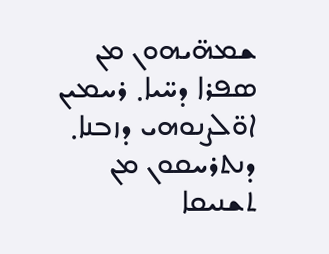ܫܡܗ̈ܝܗܘܢ ܡܢ ܣܦܪܐ ܕܚ̈ܝܐ܂ ܪܚܡܝܢ ܐܘ̈ܠܨܢܘܗܝ ܕܙܒܢܐ܂ ܕܢܬܪܚܩܘܢ ܡܢ ܬܫܢܝܩܐ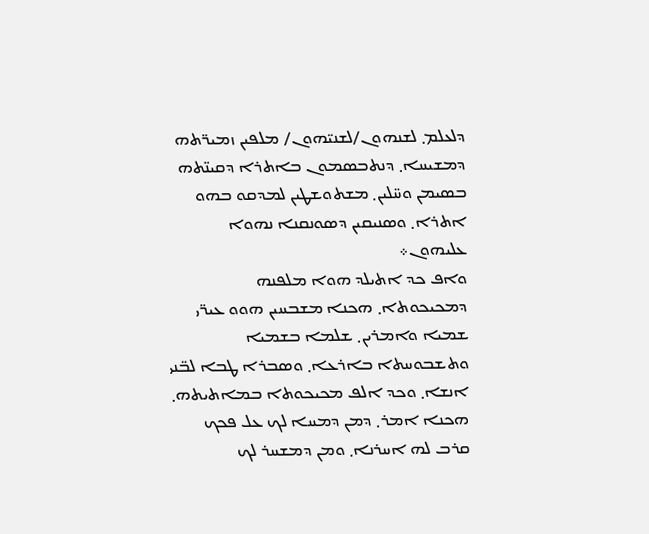ܕܠܥܠܡ܂ ܠܫܢܗܘܢ/ܠܫܢܝ̈ܗܘܢ/ ܡܠܦܝܢ ܙܡܝܪ̈ܬܗ ܕܡܫܝܚܐ܂ ܕܢܬܒܣܡܘܢ ܒܐܬܪܐ ܕܩܝܢ̈ܬܗ ܒܣܝܡܢ ܘܚ̈ܠܝܢ܂ ܡܫܬܘܫܛܝܢ ܠܡܕܩܘ ܒܗܘ ܐܬܪܐ܂ ܘܣܢܝܩܝܢ ܕܣܘܢܩܢܐ ܢܗܘܐ ܥܠܝܗܘܢ܀
ܘܐܦ ܟܕ ܐܬܝܠܕ ܗܘܐ ܡܠܦܢܗ ܕܡܟܝܟܘܬܐ܂ ܗܟܢܐ ܡܫܒܚܝܢ ܗܘܘ ܥܝܪ̈ܝ ܫܡܝܐ ܘܐܡܪܝܢ܂ ܫܠܡܐ ܒܫܡܝܐ ܘܬܫܒܘܚܬܐ ܒܐܪܥܐ܂ ܘܣܒܪܐ ܛܒܐ ܠܒ̈ܢܝ ܐܢܫܐ܂ ܘܟܕ ܐܠܦ ܡܟܝܟܘܬܐ ܒܡܐܬܝܬܗ܂ ܗܟܢܐ ܐܡܪ܂ ܕܡܢ ܕܡܚܐ ܠܟ ܥܠ ܦܟܟ ܩܪܒ ܠܗ ܐܚܪܢܐ܂ ܘܡܢ ܕܡܫܚܪ ܠܟ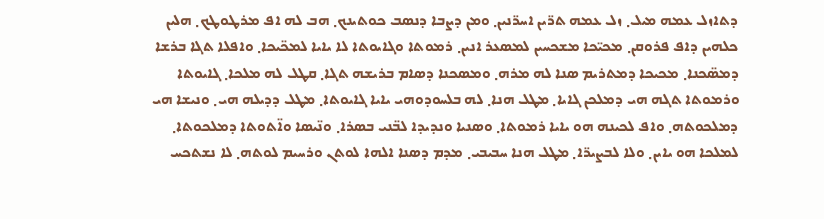ܕܬܐܙܠ ܥܡܗ ܡܝܠ܂ ܙܠ ܥܡܗ ܬܪ̈ܝܢ ܐܚܪ̈ܢܝܢ܂ ܘܡܢ ܕܨܒܐ ܕܢܣܒ ܟܘܬܝܢܟ܂ ܗܒ ܠܗ ܐܦ ܡܪܛܘܛܟ܂ ܗܠܝܢ ܟܠܗܝܢ ܕܐܦ ܦܪܘܩܢ܂ ܡܟܝ̈ܟܐ ܡܫܟܚܝܢ ܠܡܣܥܪ ܐܢܝܢ܂ ܪܡܘܬܐ ܘܓܐܝܘܬܐ ܠܐ ܝܐܝܐ ܠܡܟ̈ܝܟܐ܂ ܘܐܦܠܐ ܬܓܐ ܒܪܫܐ ܕܡܣ̈ܟܢܐ܂ ܡܟܝܟܐ ܕܡܬܪܝܡ ܣܢܐ ܠܗ ܡܪܗ܂ ܘܡܣܟܢܐ ܕܣܐܡ ܒܪܝܫܗ ܬܓܐ܂ ܩܛܠ ܠܗ ܡܠܟܐ܂ ܓܐܝܘܬܐ ܘܪܡܘܬܐ ܬܓܗ ܗܝ ܕܡܠܟܢ ܓܐܝܐ܂ ܡܛܠ ܗܢܐ܂ ܠܗ ܒܠܚܘܕܘܗܝ ܝܐܝܐ ܓܐܝܘܬܐ܂ ܡܛܠ ܕܕܝܠܗ ܗܝ܂ ܘܢܝܫܐ ܗܝ ܕܡܠܟܘܬܗ܂ ܘܐܦ ܠܟܝܢܗ ܗܘ ܝܐܝܐ ܪܡܘܬܐ܂ ܘܣܢܝܐ ܘܢܕܝܕܐ ܠܒ̈ܢܝ ܒܣܪܐ܂ ܘܢ̈ܝܣܐ ܘܐ̈ܬܘܬܐ ܕܡܠܟܘܬܐ܂ ܠܡܠܟܐ ܗܘ ܝܐܝܢ܂ ܘܠܐ ܠܒܨܝܪ̈ܐ܂ ܡܛܠ ܗܢܐ ܚܒܝܒܝ܂ ܡܕܡ ܕܣܢܐ ܐܠܗܐ ܠܘܬܢ ܘܪܚܝܡ ܠܘܬܗ܂ ܠܐ ܢܫܬܟܚ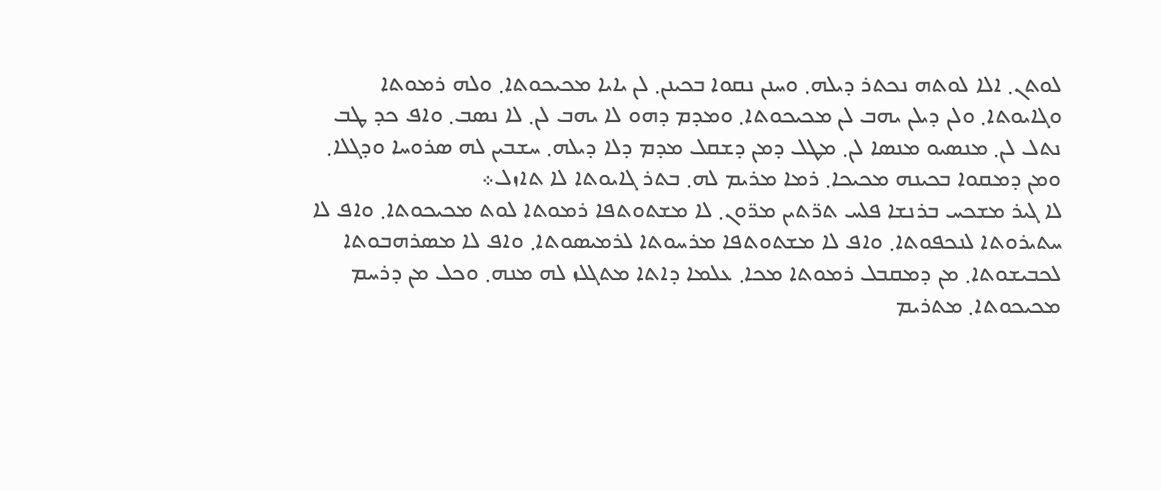ܠܘܬܢ܂ ܐܠܐ ܠܘܬܗ ܢܟܬܪ ܕܝܠܗ܂ ܘܚܢܢ ܢܩܘܐ ܒܟܝܢܢ܂ ܠܢ ܝܐܝܐ ܡܟܝܟܘܬܐ܂ ܘܠܗ ܪܡܘܬܐ ܘܓܐܝܘܬܐ܂ ܘܠܢ ܕܝܠܢ ܝܗܒ ܠܢ ܡܟܝܟܘܬܐ܂ ܘܡܕܡ ܕܗܘ ܠܐ ܝܗܒ ܠܢ܂ ܠܐ ܢܣܒ܂ ܘܐܦ ܟܕ ܛܒ ܢܬܠ ܠܢ܂ ܡܢܣܝܘ ܡܢܣܐ ܠܢ܂ ܡܛܠ ܕܡܢ ܕܫܩܠ ܡܕܡ ܕܠܐ ܕܝܠܗ܂ ܚܫܒܝܢ ܠܗ ܣܪܘܚܐ ܘܕܓܠܐ܂ ܘܡܢ ܕܡܩܘܐ ܒܟܝܢܗ ܡܟܝܟܐ܂ ܪܡܐ ܡܪܝܡ ܠܗ܂ ܒܬܪ ܓܐܝܘܬܐ ܠܐ ܬܐܙܠ܀
ܠܐ ܓܝܪ ܡܫܟܚ ܒܪܢܫܐ ܦܠܚ ܬܪ̈ܬܝܢ ܡܪ̈ܘܢ܂ ܠܐ ܡܫܬܘܬܦܐ ܪܡܘܬܐ ܠܘܬ ܡܟܝܟܘܬܐ܂ ܘܐܦ ܠܐ ܚܬܝܪܘܬܐ ܠܢܟܦܘܬܐ܂ ܘܐܦ ܠܐ ܡܫܬܘܬܦܐ ܡܪܚܘܬܐ ܠܪܡܝܣܘܬܐ܂ ܘܐܦ ܠܐ ܡܣܪܗܒܘܬܐ ܠܟܒܝܫܘܬܐ܂ ܡܢ ܕܡܩܒܠ ܪܡܘܬܐ ܡܟܐ܂ ܥܠܡܐ ܕܐܬܐ ܡܬܓܠܙ ܠܗ ܡܢܗ܂ ܘܟܠ ܡܢ ܕܪܚܡ ܡܟܝܟܘܬܐ܂ ܡܬܪܝܡ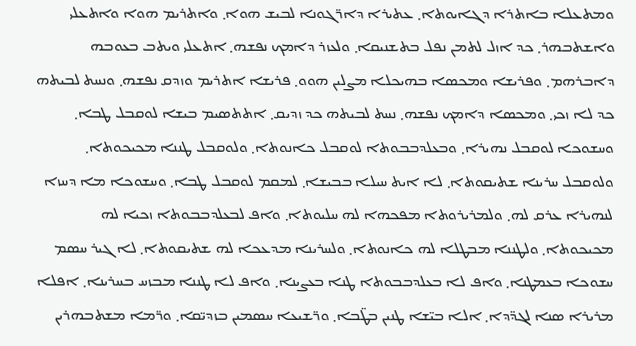ܘܡܬܥܠܐ ܒܐܬܪܐ ܕܓܐܝܘܬܐ܂ ܥܬܝܪܐ ܕܐܪ̈ܓܘܢܐ ܠܒܝܫ ܗܘܐ܂ ܘܐܬܪܝܡ ܗܘܐ ܘܐܬܥܠܝ ܘܐܫܬܒܗܪ܂ ܟܕ ܐܙܠ ܠܬܡܢ ܢܦܠ ܒܬܫܢܝܩܐ܂ ܘܠܥܙܪ ܕܐܡܟ ܢܦܫܗ܂ ܐܬܥܠܝ ܘܝܬܒ ܒܥܘܒܗ ܕܐܒܪܗܡ܂ ܘܦܪܝܫܐ ܘܡܟܣܐ ܒܗܝܟܠܐ ܡܨܠܝܢ ܗܘܘ܂ ܦܪܝܫܐ ܐܬܪܝܡ ܘܙܕܩ ܢܦܫܗ܂ ܘܢܚܬ ܠܒܝܬܗ ܟܕ ܠܐ ܙܟܝ܂ ܘܡܟܣܐ ܕܐܡܟ ܢܦܫܗ܂ ܢܚܬ ܠܒܝܬܗ ܟܕ ܙܕܝܩ܂ ܐܬܬܣܝܡ ܒܝܫܐ ܠܘܩܒܠ ܛܒܐ܂ ܘܚܫܘܟܐ ܠܘܩܒܠ ܢܗܝܪܐ܂ ܘܒܥܠܕܒܒܘܬܐ ܠܘܩܒܠ ܟܐܢܘܬܐ܂ ܘܠܘܩܒܠ ܛܢܢܐ ܡܟܝܟܘܬܐ܂ ܘܠܘܩܒܠ ܚܪܝܢܐ ܫܬܝܩܘܬܐ܂ ܠܐ ܐܝܬ ܚܝܠܐ ܒܒܝܫܐ܂ ܠܡܩܡ ܠܘܩܒܠ ܛܒܐ܂ ܘܚܫܘܟܐ ܡܐ ܕܚܙܐ ܠܢܗܝܪܐ ܥܪܩ ܠܗ܂ ܘܠܡܪܝܪܘܬܐ ܡܦܟܗܐ ܠܗ ܚܠܝܘܬܐ܂ ܘܐܦ ܠܒܥܠܕܒܒܘܬܐ ܙܟܝܐ ܠܗ ܡܟܝܟܘܬܐ܂ ܘܠܛܢܢܐ ܡܒܛܠܐ ܠܗ ܟܐܢܘܬܐ܂ ܘܠܚܪܝܢܐ ܡܕܥܟܐ ܠܗ ܫܬܝܩܘܬܐ܂ ܠܐ ܓܝܪ ܚܣܡ ܚܫܘܟܐ ܒܥܡܛܢܐ܂ ܘܐܦ ܠܐ ܒܥܠܕܒܒܘܬܐ ܛܢܐ ܒܥܨܝܢܐ܂ ܘܐܦ ܠܐ ܛܢܢܐ ܡܒܙܚ ܒܚܪܝܢܐ܂ ܐܦܠܐ ܡܪܝܪܐ ܣܢܐ ܠܓܕ̈ܕܐ܂ ܐܠܐ ܒܝ̈ܫܐ ܛܢܝܢ ܒܛ̈ܒܐ܂ ܘܪ̈ܫܝܥܐ ܚܣܡܝܢ ܒܙܕܝ̈ܩܐ܂ ܘܪ̈ܡܐ ܡܫܬܒܗܪܝܢ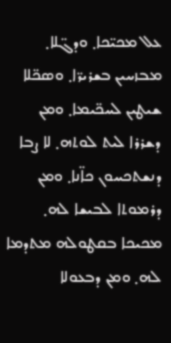ܥܠ ܡܟܝ̈ܟܐ܂ ܘܕܓ̈ܠܐ܂ ܡܒܙܚܝܢ ܒܫܪܝܪ̈ܐ܂ ܘܣܟ̈ܠܐ ܫܝܛܝܢ ܠܚܟ̈ܝܡܐ܂ ܘܡܢ ܕܫܪܪܐ ܠܝܬ ܠܘܬܗ܂ ܠܐ ܨܒܐ ܕܢܫܬܟܚܘܢ ܟܐ̈ܢܐ܂ ܘܡܢ ܕܪܡܘܬܐ ܠܒܝܫܐ ܠܗ܂ ܡܟܝܟܐ ܒܩܛܘܠܗ ܡܬܕܡܐ ܠܗ܂ ܘܡܢ ܕܒܥܘܠܐ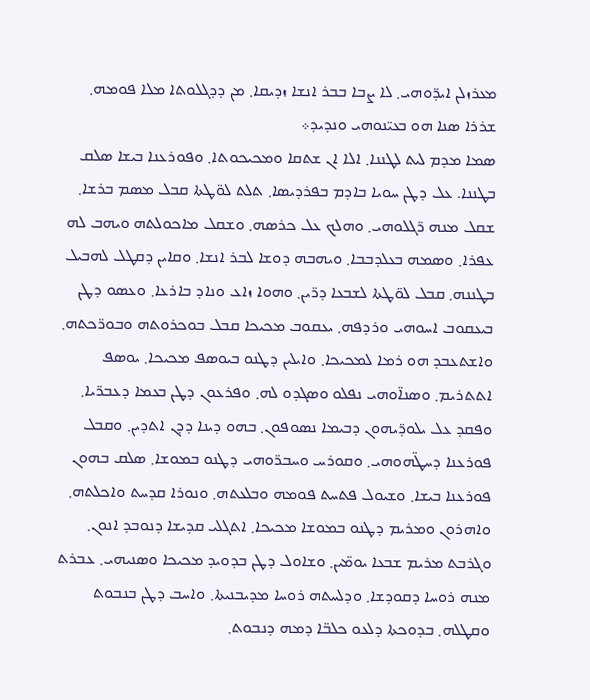ܡܥܪܙܠܢ ܐܝܕ̈ܘܗܝ܂ ܠܐ ܨܒܐ ܒܒܪ ܐܢܫܐ ܙܕܝܩܐ܂ ܡܢ ܕܕܓܠܘܬܐ ܡܠܐ ܦܘܡܗ܂ ܫܪܪܐ ܣܢܐ ܗܘ ܒܥܝ̈ܢܘܗܝ ܘܢܕܝܕ܀
ܣܡܐ ܡܕܡ ܠܝܬ ܠܛܢܢܐ܂ ܐܠܐ ܐܢ ܫܬܩܐ ܘܡܟܝܟܘܬܐ܂ ܘܦܘܪܥܢܐ ܒܝܫܐ ܣܠܩ ܒܛܢܢܐ. ܥܠ ܕܛܢ ܚܘܝܐ ܒܐܕܡ ܒܦܪܕܝܣܐ܂ ܬܠܬ ܠܘ̈ܛܬܐ ܩܒܠ ܡܣܡ ܒܪܫܐ܂ ܫܩܠ ܡܢܗ ܪ̈ܓܠܘܗܝ܂ ܘܗܠܟ ܥܠ ܟܪܣܗ܂ ܘܫܩܠ ܡܐܟܘܠܬܗ ܘܝܗܒ ܠܗ ܥܦܪܐ܂ ܘܣܡܗ ܒܥܠܕܒܒܐ܂ ܘܝܗܒܗ ܕܘܫܐ ܠܒܪ ܐܢܫܐ܂ ܘܩܐܝܢ ܕܩܛܠ ܠܗܒܝܠ ܒܛܢܢܗ܂ ܩܒܠ ܠܘ̈ܛܬܐ ܠܫܒܥܐ ܕܪ̈ܝܢ܂ ܘܗܘܐ ܙܐܥ ܘܢܐܕ ܒܐܪܥܐ܂ ܘܥܣܘ ܕܛܢ ܒܝܥܩܘܒ ܐܚܘܗܝ ܘܪܕܦܗ܂ ܝܥܩܘܒ ܡܟܝܟܐ ܩܒܠ ܒܘܟܪܘܬܗ ܘܒܘܪ̈ܟܬܗ܂ ܘܐܫܬܥܒܕ ܗܘ ܪܡܐ ܠܡܟܝܟܐ܂ ܘܐܝܠܝܢ ܕܛܢܘ ܒܝܘܣܦ ܡܟܝܟܐ܂ ܝܘܣܦ ܐܬܬܪܝܡ܂ ܘܣܢܐ̈ܘܗܝ ܢܦܠܘ ܘܣܓܕܘ ܠܗ܂ ܘܦܪܥܘܢ ܕܛܢ ܒܥܡܐ ܕܥܒܪ̈ܝܐ܂ ܘܦܩܕ ܥܠ ܝܠܘܕ̈ܝܗܘܢ ܕܒܝܡܐ ܢܣܘܦܘܢ܂ ܒܗܘ ܕܝܢܐ ܕܕܢ ܐܬܕܝܢ܂ ܘܩܒܠ ܦܘܪܥܢܐ ܕܚܛ̈ܗܘܗܝ܂ ܘܩܘܪܚ ܘܚܒܪ̈ܘܗܝ ܕܛܢܘ ܒܡܘܫܐ܂ ܣܠܩ ܒܗܘܢ ܦܘܪܥܢܐ ܒܝܫܐ܂ ܘܫܝܘܠ ܦܬܚܬ ܦܘܡܗ ܘܒܠܥܬܗ܂ ܘܢܘܪܐ ܩܕܚܬ ܘܐܟܠܬܗ܂ ܘܐܗܪܘܢ ܘܡܪܝܡ ܕܛܢܘ ܒܡܘܫܐ ܡܟܝܟܐ܂ ܐܬܓܠܝ ܩܕܝܫܐ ܕܢܘܒܕ ܐܢܘܢ܂ ܘܓܪܒܬ ܡܪܝܡ ܫܒܥܐ ܝܘܡ̈ܝܢ܂ ܘܫܐܘܠ ܕܛܢ ܒܕܘܝܕ ܡܟܝܟܐ ܘܣܢܝܗܝ܂ ܥܒܪܬ ܡܢܗ ܪܘܚܐ ܕܩܘܕܫܐ܂ ܘܕܠܚܬܗ ܪܘܚܐ ܡܕܝܒܢܝܬܐ܂ ܘܐܚܒ ܕܛܢ ܒܢܒܘܬ ܘܩܛܠܗ܂ ܒܕܘܟܬܐ ܕܠܥܘ ܟܠܒ̈ܐ ܕܡܗ ܕܢܒܘܬ܂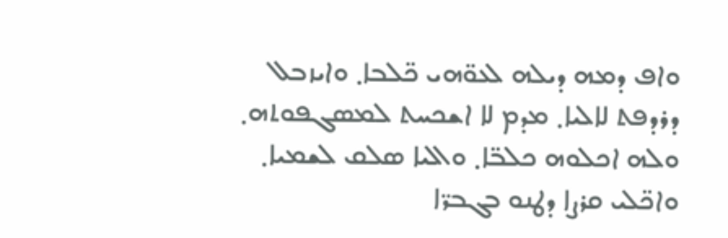ܘܐܦ ܕܡܗ ܕܝܠܗ ܠܥܘ̈ܗܝ ܟ̈ܠܒܐ܂ ܘܐܝܙܒܠ ܕܪܕܦܬ ܠܐܠܝܐ܂ ܡܕܡ ܠܐ ܐܫܟܚܬ ܠܡܣܓܦܘܬܗ܂ ܘܠܗ ܐܟܠܘܗ ܟܠܒ̈ܐ܂ ܘܐܠܝܐ ܣܠܩ ܠܫܡܝܐ܂ ܘܐܟ̈ܠܝ ܩܪܨܐ ܕܛܢܘ ܒܓܒܪ̈ܐ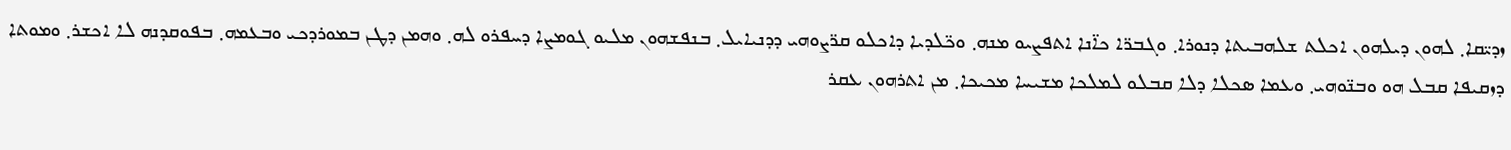ܙܕܝ̈ܩܐ܂ ܠܗܘܢ ܕܝܠܗܘܢ ܐܟܠܬ ܫܠܗܒܝܬܐ ܕܢܘܪܐ܂ ܘܓܒܪ̈ܐ ܟܐ̈ܢܐ ܐܬܦܨܝܘ ܡܢܗ܂ ܘܟ̈ܠܕܝܐ ܕܐܟܠܘ ܩܪ̈ܨܘܗܝ ܕܕܢܝܐܝܠ܂ ܒܢܦܫܗܘܢ ܡܠܝܘ ܓܘܡܨܐ ܕܚܦܪܘ ܠܗ܂ ܘܗܡܢ ܕܛܢ ܒܡܘܪܕܟܝ ܘܒܥܡܗ܂ ܒܦܘܩܕܢܗ ܠܐ ܐܟܫܪ܂ ܘܡܘܬܐ ܕܙܩܝܦܐ ܩܒܠ ܗܘ ܘܒܢ̈ܘܗܝ܂ ܘܥܡܐ ܣܟܠܐ ܕܠܐ ܩܒܠܘ ܠܡܠܟܐ ܡܫܝܚܐ ܡܟܝܟܐ܂ ܡܢ ܐܬܪܗܘܢ ܥܩܪ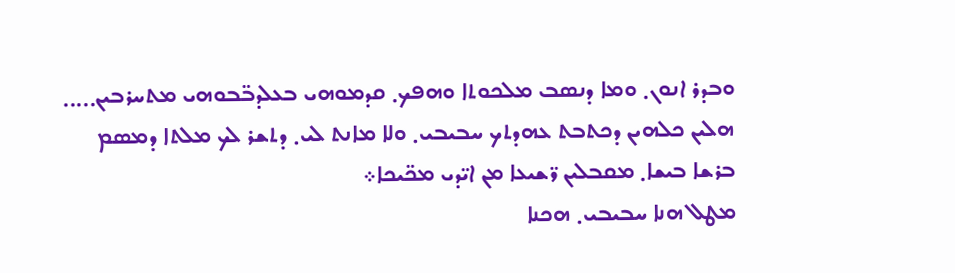ܘܒܕܪ ܐܢܘܢ܂ ܘܡܐ ܕܢܣܒ ܡܠܟܘܬܐ ܘܗܦܟ܂ ܩܕܡܘܗܝ ܒܥܠܕܒ̈ܒܘܗܝ ܡܬܚܪܒܝܢ܂܂܂܂܂ ܗܠܝܢ ܟܠܗܝܢ ܕܟܬܒܬ ܥܗܕܬܟ ܚܒܝܒܝ܂ ܘܠܐ ܡܐܢܬ ܠܝ܂ ܕܬܫܪ ܠܟ ܡܠܬܐ ܕܡܣܡ ܒܪܫܐ ܒܝܫܐ܂ ܡܩܒܠܝܢ ܪ̈ܫܝܥܐ ܡܢ ܐܝ̈ܕܝ ܡܟ̈ܝܟܐ܀
ܡܛܠ ܗܢܐ ܚܒܝܒܝ܂ ܗܟܢܐ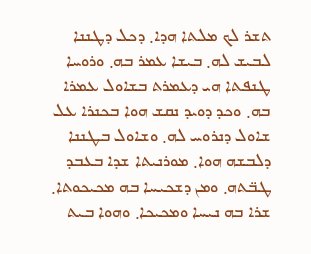ܬܫܪ ܠܟ ܡܠܬܐ ܗܕܐ܂ ܕܟܠ ܕܛܢܢܐ ܠܒܝܫ ܠܗ܂ ܒܝܫܐ ܥܡܪ ܒܗ܂ ܘܪܘܚܐ ܛܢܦܬܐ ܗܝ ܕܥܡܪܬ ܒܫܐܘܠ ܥܡܪܐ ܒܗ܂ ܘܟܕ ܕܘܝܕ ܢܩܫ ܗܘܐ ܒܟܢܪܐ ܥܠ ܫܐܘܠ ܕܢܪܘܚ ܠܗ܂ ܘܫܐܘܠ ܒܛܢܢܐ ܕܠܒܫܗ ܗܘܐ܂ ܡܘܪܢܝܬܐ ܫܕܐ ܒܥܒܕ ܛܒ̈ܬܗ܂ ܘܡܢ ܕܫܟܝܚܐ ܒܗ ܡܟܝܟܘܬܐ܂ ܫܪܐ ܒܗ ܢܝܚܐ ܘܡܟܝܟܐ܂ ܘܗܘܐ ܒܝܬ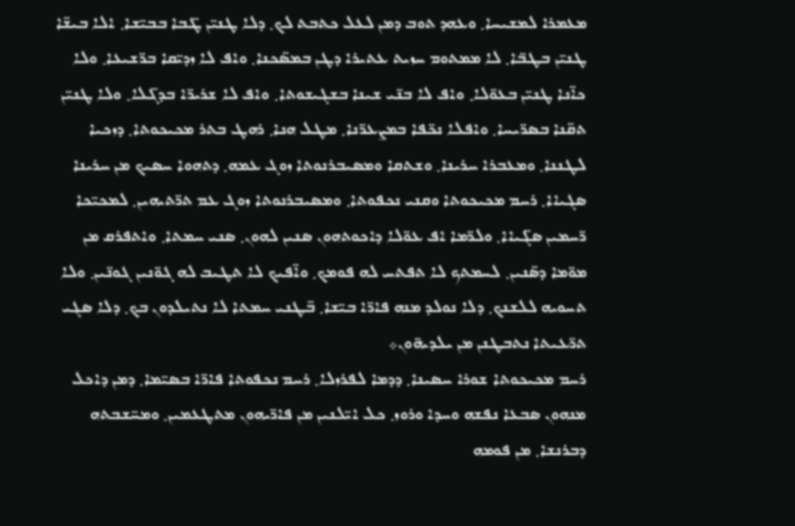ܡܥܡܪܐ ܠܡܫܝܚܐ܂ ܘܥܗܕ ܬܘܒ ܕܡܢ ܠܥܠ ܟܬܒܬ ܠܟ܂ ܕܠܐ ܛܢܝ̈ܢ ܛ̈ܒܐ ܒܒܝ̈ܫܐ܂ ܐܠܐ ܒܝܫ̈ܐ ܛܢܝ̈ܢ ܒܛܒ̈ܐ܂ ܠܐ ܡܡܬܘܡ ܚܙܝܬ ܥܬܝܪܐ ܕܛܢ ܒܡܣ̈ܟܢܐ܂ ܘܐܦ ܠܐ ܙܕܝ̈ܩܐ ܒܪ̈ܫܝܥܐ܂ ܘܠܐ ܟܐ̈ܢܐ ܛܢܝ̈ܢ ܒܥܘ̈ܠܐ܂ ܘܐܦ ܠܐ ܒܢ̈ܝ ܫܝܢܐ ܒܫܓܝܫܘܬܐ܂ ܘܐܦ ܠܐ ܫܪܝܪ̈ܐ ܒܕܓ̈ܠܐ܂ ܘܠܐ ܛܢܝ̈ܢ ܬܩ̈ܢܐ ܒܣܪ̈ܝܚܐ܂ ܘܐܦܠܐ ܢܟ̈ܦܐ ܒܡܨܥܪ̈ܢܐ܂ ܡܛܠ ܗܢܐ܂ ܪܗܛ ܒܬܪ ܡܟܝܟܘܬܐ܂ ܕܙܟܝܐ ܠܛܢܢܐ܂ ܘܡܥܒܪܐ ܚܪܝܢܐ܂ ܘܫܬܩܐ ܘܡܣܝܒܪܢܘܬܐ ܙܘܓ ܥܡܗ܂ ܕܬܗܘܐ ܚܣܝܟ ܡܢ ܚܪܝܢܐ ܣܓܝܐܐ܂ ܪܚܡ ܡܟܝܟܘܬܐ ܘܩܢܝ ܢܟܦܘܬܐ܂ ܘܡܣܝܒܪܢܘܬܐ ܙܘܓ ܥܡ ܬܪ̈ܬܝܗܝܢ܂ ܠܡܟܝ̈ܟܐ ܪ̈ܚܡܝܢ ܣܓ̈ܝܐܐ܂ ܘܠܪ̈ܡܐ ܐܦ ܥܘ̈ܠܐ ܕܐܟܘܬܗܘܢ ܣܢܝܢ ܠܗܘܢ܂ ܣܢܝ ܚܡܬܐ܂ ܘܐܬܦܪܩ ܡܢ ܡܘ̈ܡܐ ܕܣ̈ܢܝܢ܂ ܠܚܡܬܟ ܠܐ ܬܦܬܚ ܠܗ ܦܘܡܟ܂ ܘܐ̈ܦܝܟ ܠܐ ܬܛܝܒ ܠܗ ܓܘ̈ܢܝܢ ܓܘܢ̈ܝܢ܂ ܘܠܐ ܬܚܘܝܗ ܠܠܫܢܟ܂ ܕܠܐ ܢܘܠܕ ܡܢܗ ܦܐܪ̈ܐ ܒܝ̈ܫܐ܂ ܒ̈ܛܢܝ ܚܡܬܐ ܠܐ ܢܬܝܠܕܘܢ ܒܟ܂ ܕܠܐ ܣܓܝ ܬܪ̈ܥܝܬܐ ܢܬܒܛܢܢ ܡܢ ܝܠܕܝܗ̈ܘܢ܀
ܪܚܡ ܡܟܝܟܘܬܐ ܫܘܪܐ ܚܣܝܢܐ܂ ܕܕܡܐ ܠܦܪܙܠܐ܂ ܪܚܡ ܢܟܦܘܬܐ ܦܐܪ̈ܐ ܒܣܝ̈ܡܐ܂ ܕܡܢ ܕܐܟܠ ܡܢܗܘܢ ܣܒܥܐ ܢܦܫܗ ܘܚܕܐ ܘܪܘܙ܂ ܟܠ ܐܝ̈ܠܢܝܢ ܡܢ ܦܐܪ̈ܝܗܘܢ ܡܬܛܥܡܝܢ܂ ܘܡܚ̈ܫܒܬܗ ܕܒܪܢܫܐ܂ ܡܢ ܦܘܡܗ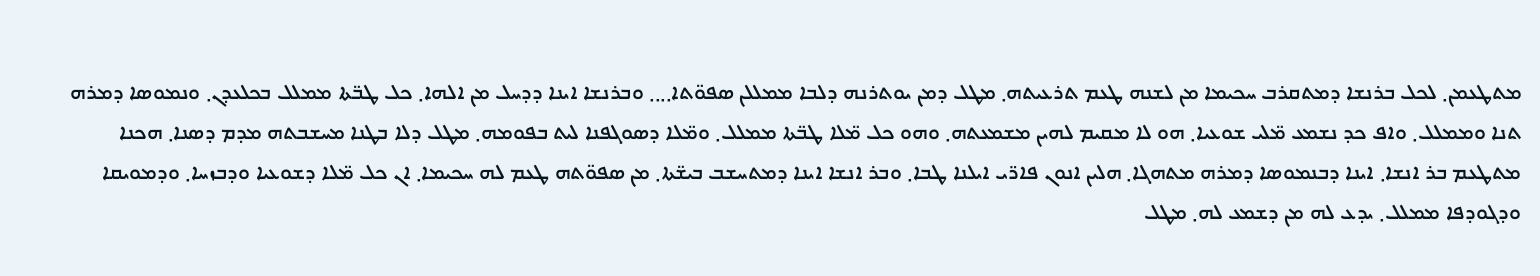ܡܬܛܥܡܢ܂ ܠܟܠ ܒܪܢܫܐ ܕܡܬܩܪܒ ܚܟܝܡܐ ܡܢ ܠܫܢܗ ܛܥܡ ܬܪܥܝܬܗ܂ ܡܛܠ ܕܡܢ ܝܘܬܪܢܗ ܕܠܒܐ ܡܡܠܠܢ ܣܦܘ̈ܬܐ܂܂܂܂ ܘܒܪܢܫܐ ܐܝܢܐ ܕܕܚܠ ܡܢ ܐܠܗܐ܂ ܟܠ ܛܒ̈ܬܐ ܡܡܠܠ ܒܟܠܥܕܢ܂ ܘܢܡܘܣܐ ܕܡܪܗ ܬܢܐ ܘܡܡܠܠ܂ ܘܐܦ ܟܕ ܢܫܡܥ ܡ̈ܠܝ ܫܘܥܝܐ܂ ܗܘ ܠܐ ܡܩܝܡ ܠܗܝܢ ܡܫܡܥܬܗ܂ ܘܗܘ ܟܠ ܡ̈ܠܐ ܛܒ̈ܬܐ ܡܡܠܠ܂ ܘܡ̈ܠܐ ܕܣܘܓܦܢܐ ܠܝܬ ܒܦܘܡܗ܂ ܡܛܠ ܕܠܐ ܒܛܢܐ ܡܚܫܒܬܗ ܡܕܡ ܕܣܢܐ܂ ܗܟܢܐ ܡܬܛܥܡ ܒܪ ܐܢܫܐ܂ ܐܝܢܐ ܕܒܢܡܘܣܐ ܕܡܪܗ ܡܬܗܓܐ܂ ܗܠܝܢ ܐܢܘܢ ܦܐܪ̈ܝ ܐܝܠܢܐ ܛܒܐ܂ ܘܒܪ ܐܢܫܐ ܐܝܢܐ ܕܡܬܚܫܒ ܒܝܫ̈ܬܐ܂ ܡܢ ܣܦܘ̈ܬܗ ܛܥܡ ܠܗ ܚܟܝܡܐ܂ ܐܢ ܟܠ ܡ̈ܠܐ ܕܫܘܥܝܐ ܘܕܒܙܚܐ܂ ܘܕܡܘܝܩܐ ܘܕܓܘܕܦܐ ܡܡܠܠ܂ ܝܕܥ ܠܗ ܡܢ ܕܫܡܥ ܠܗ܂ ܡܛܠ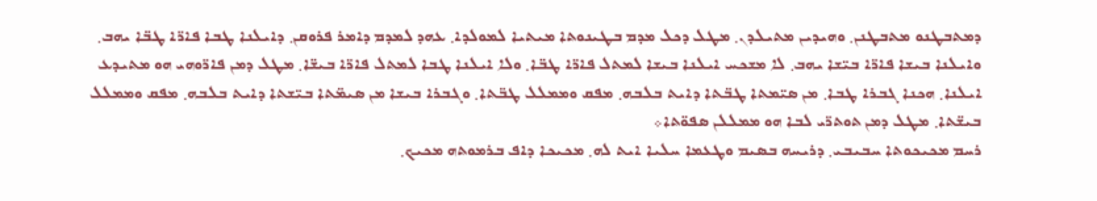ܕܡܬܒܛܢܘ ܡܬܒܛܢܢ܂ ܘܗܝܕܝܢ ܡܬܝܠܕܢ܂ ܡܛܠ ܕܟܠ ܡܕܡ ܒܛܝܢܘܬܐ ܡܝܬܝܐ ܠܡܘܠܕܐ܂ ܥܗܕ ܠܡܕܡ ܕܐܡܪ ܦܪܘܩܢ܂ ܕܐܝܠܢܐ ܛܒܐ ܦܐܪ̈ܐ ܛܒ̈ܐ ܝܗܒ܂ ܘܐܝܠܢܐ ܒܝܫܐ ܦܐܪ̈ܐ ܒܝ̈ܫܐ ܝܗܒ܂ ܠܐ ܡܫܟܚ ܐܝܠܢܐ ܒܝܫܐ ܠܡܬܠ ܦܐܪ̈ܐ ܛܒ̈ܐ܂ ܘܠܐ ܐܝܠܢܐ ܛܒܐ ܠܡܬܠ ܦܐܪ̈ܐ ܒܝܫ̈ܐ܂ ܡܛܠ ܕܡܢ ܦܐܪ̈ܘܗܝ ܗܘ ܡܬܝܕܥ ܐܝܠܢܐ܂ ܗܟܢܐ ܓܒܪܐ ܛܒܐ܂ ܡܢ ܣܝ̈ܡܬܐ ܛܒ̈ܬܐ ܕܐܝܬ ܒܠܒܗ܂ ܡܦܩ ܘܡܡܠܠ ܛܒ̈ܬܐ܂ ܘܓܒܪܐ ܒܝܫܐ ܡܢ ܣܝܡ̈ܬܐ ܒܝ̈ܫܬܐ ܕܐܝܬ ܒܠܒܗ܂ ܡܦܩ ܘܡܡܠܠ ܒܝܫ̈ܬܐ܂ ܡܛܠ ܕܡܢ ܬܘܬܪ̈ܝ ܠܒܐ ܗܘ ܡܡܠܠܢ ܣܦܘ̈ܬܐ܀
ܪܚܡ ܡܟܝܟܘܬܐ ܚܒܝܒܝ܂ ܕܪܝܚܗ ܒܣܝܡ ܘܛܥܡܐ ܚܠܝܐ ܐܝܬ ܠܗ܂ ܡܟܝܟܐ ܕܐܦ ܒܪܡܘܬܗ ܡܟܝܟ܂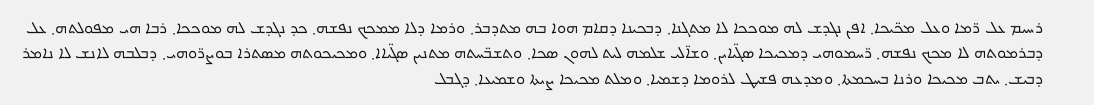ܪܚܝܡ ܥܠ ܪ̈ܡܐ ܘܥܠ ܡܟ̈ܝܟܐ܂ ܐܦܢ ܢܓܕܫ ܠܗ ܡܘܟܟܐ ܠܐ ܡܬܓܢܐ܂ ܕܒܟܝܢܐ ܕܩܐܡ ܗܘܐ ܒܗ ܡܬܕܒܪ܂ ܘܪܡܐ ܕܠܐ ܡܡܟܟ ܢܦܫܗ܂ ܟܕ ܢܓܕܫ ܠܗ ܡܘܟܟܐ܂ ܪܒܐ ܗܝ ܡܦܘܠܬܗ܂ ܥܠ ܕܒܪܡܘܬܗ ܠܐ ܡܟܟ ܢܦܫܗ܂ ܪ̈ܚܡܘܗܝ ܕܡܟܝܟܐ ܣܓ̈ܝܐܝܢ܂ ܘܫܐ̈ܠܝ ܫܠܡܗ ܠܝܬ ܠܗܘܢ ܣܟܐ܂ ܘܬܫܒ̈ܚܬܗ ܡܬܢܝܢ ܣܓ̈ܝܐܐ܂ ܘܡܟܝܟܘܬܗ ܡܣܬܪܐ ܒܘܨܪ̈ܘܗܝ܂ ܕܒܠܒܗ ܠܐܢܫ ܠܐ ܢܐܡܪ ܕܒܝܫ܂ ܝܬܒ ܡܟܝܟܐ ܘܪܢܐ ܒܚܟܡܬܐ܂ ܘܡܕܥܗ ܦܫܝܛ ܠܪܘܡܐ ܕܫܡܝܐ܂ ܘܡܠܬ ܡܟܝܟܐ ܨܝܬܐ ܘܫܡܝܥܐ܂ ܕܓܒܠ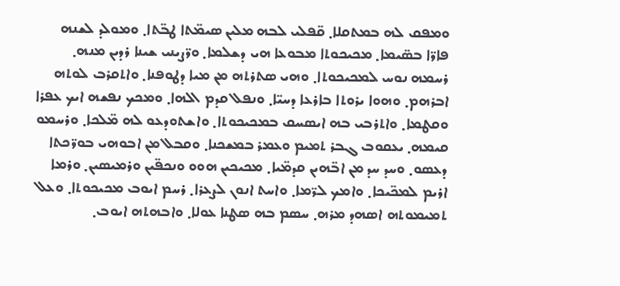ܘܡܦܩ ܠܗ ܒܡܬܩܠܐ܂ ܩ̈ܦܠܝ ܠܒܗ ܡܠܝܢ ܣܝܡ̈ܬܐ ܛܒ̈ܬܐ܂ ܘܡܘܠܕ ܠܫܢܗ ܦܐܪ̈ܐ ܒܣ̈ܝܡܐ܂ ܡܟܝܟܘܬܐ ܡܒܘܥܐ ܗܝ ܕܫܠܡܐ܂ ܘܪ̈ܨܝܢܝ ܫܝܢܐ ܪܕܝܢ ܡܢܗ܂ ܪܚܡܗ ܢܘܚ ܠܡܟܝܟܘܬܐ܂ ܘܗܝ ܣܬܪܬܗ ܡܢ ܡܝܐ ܕܛܘܦܢܐ܂ ܘܐܬܩܪܒ ܠܘܬܗ ܐܒܪܗܡ܂ ܘܗܘܐ ܝܪܘܬܐ ܒܐܪܥܐ ܕܚܝ̈ܐ܂ ܘܢܦܠ ܩܕܡ ܐܠܗܐ܂ ܘܡܟܟ ܢܦܫܗ ܐܝܟ ܥܦܪܐ ܘܩܛܡܐ܂ ܘܐܬܪܒܝ ܒܗ ܐܝܣܚܩ ܒܡܟܝܟܘܬܐ܂ ܘܐܫܬܘܕܥܘ ܠܗ ܡ̈ܠܟܐ܂ ܘܪܚܡܘ ܩܝܡܗ܂ ܝܥܩܘܒ ܓܒܪ ܬܡܝܡ ܘܥܡܪ ܒܡܫܟܢܐ܂ ܘܩܒܠ ܡܢ ܐܒܘܗܝ ܒܘܪ̈ܟܬܐ ܕܥܣܘ܂ ܘܚܕ ܚܕ ܡܢ ܐܒ̈ܗܝܢ ܩܕܡ̈ܝܐ܂ ܡܟܝܟܝܢ ܗܘܘ ܘܢܟܦ̈ܝܢ ܘܪܡܝܣܝܢ܂ ܘܪܡܐ ܐܪܝܡ ܠܡܟ̈ܝܟܐ܂ ܘܐܡܟ ܠܪ̈ܡܐ܂ ܘܐܚܬ ܐܢܘܢ ܠܨܥܪܐ܂ ܪܚܡ ܐܝܘܒ ܡܟܝܟܘܬܐ܂ ܘܥܠ ܬܡܝܡܘܬܗ ܐܣܗܕ ܡܪܗ܂ ܚܣܡ ܒܗ ܣܛܢܐ ܥܘܠܐ܂ ܘܐܒܗܬܗ ܐܝܘܒ܂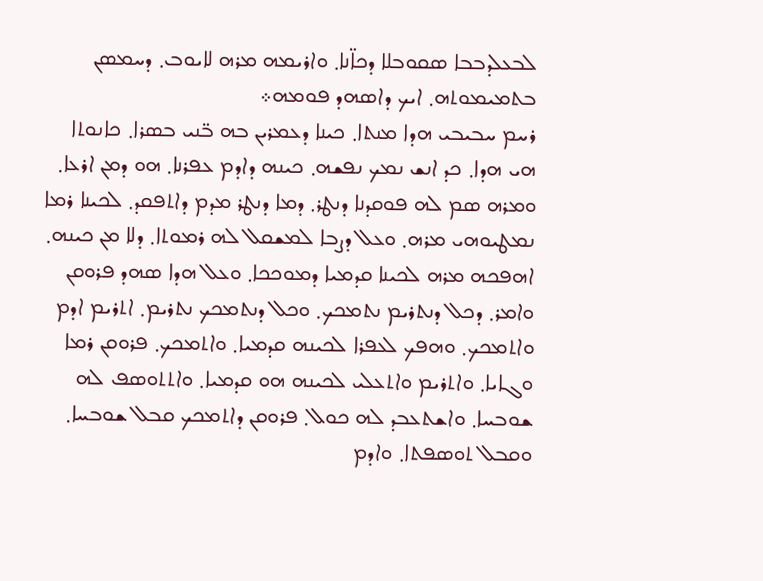ܠܒܥܠܕܒܒܐ ܣܩܘܒܠܐ ܕܟܐ̈ܢܐ܂ ܘܐܪܝܡܗ ܡܪܗ ܠܐܝܘܒ܂ ܕܚܡܣܢ ܒܬܡܝܡܘܬܗ܂ ܐܝܟ ܕܐܣܗܕ ܦܘܡܗ܀
ܪܚܡ ܚܒܝܒܝ ܗܕܐ ܡܢܬܐ܂ ܟܝܢܐ ܕܥܡܪܝܢ ܒܗ ܒ̈ܢܝ ܒܣܪܐ܂ ܟܐܢܘܬܐ ܗܝ ܗܕܐ܂ ܟܕ ܐܢܫ ܢܡܟ ܢܦܫܗ܂ ܟܝܢܗ ܕܐܕܡ ܥܦܪܢܐ܂ ܗܘ ܕܡܢ ܐܪܥܐ܂ ܘܡܪܗ ܣܡ ܠܗ ܦܘܩܕܢܐ ܕܢܛܪ܂ ܕܡܐ ܕܢܛܪ ܡܕܡ ܕܐܬܦܩܕ܂ ܠܟܝܢܐ ܪܡܐ ܢܡܛܝܘܗܝ ܡܪܗ܂ ܘܥܠ ܕܨܒܐ ܠܡܫܩܠ ܠܗ ܪܡܘܬܐ܂ ܕܠܐ ܡܢ ܟܝܢܗ܂ ܐܗܦܟܗ ܡܪܗ ܠܟܝܢܐ ܩܕܡܝܐ ܕܡܘܟܟܐ܂ ܘܥܠ ܗܕܐ ܣܗܕ ܦܪܘܩܢ ܘܐܡܪ܂ ܕܟܠ ܕܢܬܪܝܡ ܢܬܡܟܟ܂ ܘܟܠ ܕܢܬܡܟܟ ܢܬܪܝܡ܂ ܐܬܪܝܡ ܐܕܡ ܘܐܬܡܟܟ܂ ܘܗܦܟ ܠܥܦܪܐ ܠܟܝܢܗ ܩܕܡܝܐ܂ ܘܐܬܡܟܟ܂ ܦܪܘܩܢ ܪܡܐ ܘܓܐܝܐ܂ ܘܐܬܪܝܡ ܘܐܬܥܠܝ ܠܟܝܢܗ ܗܘ ܩܕܡܝܐ܂ ܘܐܬܬܘܣܦ ܠܗ ܫܘܒܚܐ܂ ܘܐܫܬܥܒܕ ܠܗ ܟܘܠ܂ ܦܪܘܩܢ ܕܐܬܡܟܟ ܩܒܠ ܫܘܒܚܐ܂ ܘܩܒܠ ܬܘܣܦܬܐ܂ ܘܐܕܡ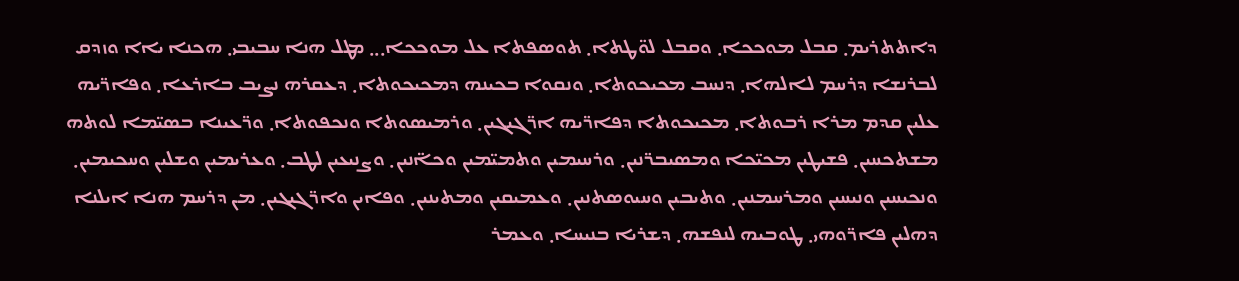ܕܐܬܬܪܝܡ܂ ܩܒܠ ܡܘܟܟܐ܂ ܘܩܒܠ ܠܘ̈ܛܬܐ܂ ܬܘܣܦܬܐ ܥܠ ܡܘܟܟܐ܂܂܂ ܡܛܠ ܗܢܐ ܚܒܝܒܝ܂ ܗܟܢܐ ܝܐܐ ܘܙܕܩ ܠܒܪܢܫܐ ܕܪܚܡ ܠܐܠܗܐ܂ ܕܢܚܒ ܡܟܝܟܘܬܐ܂ ܘܢܩܘܐ ܒܟܝܢܗ ܕܡܟܝܟܘܬܐ܂ ܕܥܩܪܗ ܢܨܝܒ ܒܐܪܥܐ܂ ܘܦܐܪ̈ܝܗ ܥܠܝܢ ܩܕܡ ܡܪܐ ܪܒܘܬܐ܂ ܡܟܝܟܘܬܐ ܕܦܐܪ̈ܝܗ ܐܪ̈ܓܝܓܝܢ܂ ܘܪܡܝܣܘܬܐ ܘܢܟܦܘܬܐ܂ ܘܪ̈ܥܝܢܐ ܒܣܝ̈ܡܐ ܠܘܬܗ ܡܫܬܟܚܝܢ܂ ܦܫܝܛܝܢ ܡܟܝ̈ܟܐ ܘܡܣܝܒܪ̈ܢܝܢ܂ ܘܪܚܝܡܝܢ ܘܬܡܝ̈ܡܝܢ ܘܟܐ̈ܢܝܢ܂ ܘܨܢܝܥܝܢ ܠܛܒ܂ ܘܥܪܝܡܝܢ ܘܫܠܝܢ ܘܚܟܝܡܝܢ܂ ܘܢܟܝܚܝܢ ܘܢܝܚܝܢ ܘܡܪܚܡܢܝܢ܂ ܘܬܝܒܝܢ ܘܚܝܘܣܬܢܝܢ܂ ܘܥܡܝܩܝܢ ܘܡܬܝܢܝܢ܂ ܘܦܐܝܢ ܘܐܪ̈ܓܝܓܝܢ܂ ܡܢ ܕܪܚܡ ܗܢܐ ܐܝܠܢܐ ܕܗܠܝܢ ܦܐܪ̈ܘܗܝ܂ ܛܘܒܝܗ ܠܢܦܫܗ܂ ܕܫܪܝܐ ܒܢܝܚܐ܂ ܘܥܡܪ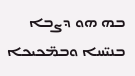ܒܗ ܗܘ ܕܨܒܐ ܒܢܝ̈ܚܐ ܘܒܡ̈ܟܝܟܐ